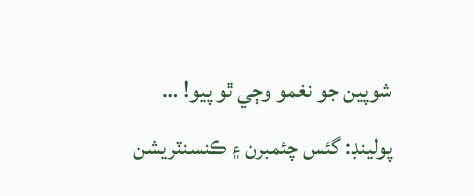شوپين جو نغمو وڄي ٿو پيو! … پولينڊ: گئس چئمبرن ۽ ڪنسنٽريشن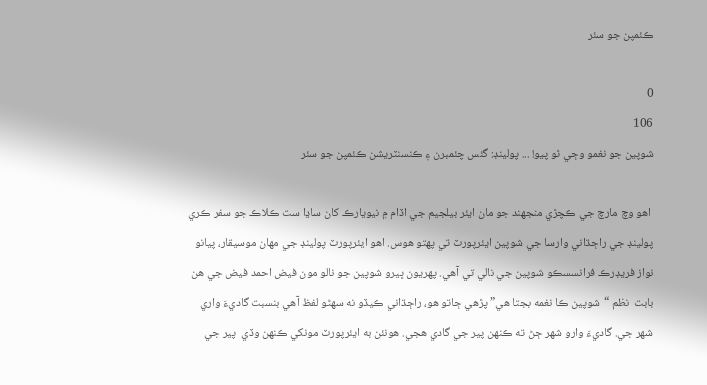ڪئمپن جو سئر

0
106
شوپين جو نغمو وڄي ٿو پيو! ... پولينڊ: گئس چئمبرن ۽ ڪنسنٽريشن ڪئمپن جو سئر

 اهو وچ مارچ جي ڪچڙي منجهند جو مان ايئر بيلجيم جي اڏام ۾ نيويارڪ کان ساڍا ست ڪلاڪ جو سفر ڪري پولينڊ جي راڄڌاني وارسا جي شوپين ايئرپورٽ تي پهتو هوس. اهو ايئرپورٽ پولينڊ جي مهان موسيقار، پيانو نواز فريڊرڪ فرانسسڪو شوپين جي نالي تي آهي. پهريون ڀيرو شوپين جو نالو مون فيض احمد فيض جي هن بابت  نظم “شوپين ڪا نغمه بجتا هي” پڙهي ڄاتو هو، راڄڌاني ڪيڏو نه سهڻو لفظ آهي بنسبت گاديءَ واري شهر جي. گاديءَ وارو شهر ڄڻ ته ڪنهن پير جي گادي هجي. هونئن به ايئرپورٽ مونکي ڪنهن وڏي  پير جي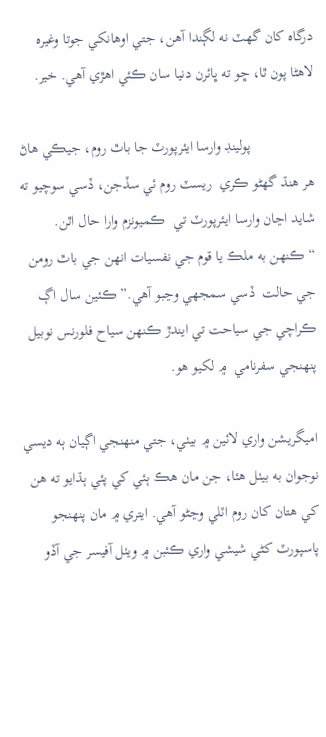درگاه کان گهٽ نه لڳندا آهن، جتي اوهانکي جوتا وغيره  لاهڻا پون ٿا، ڇو ته ڀائرن دنيا سان ڪئي اهڙي آهي. خير.

                 پولينڊ وارسا ايئرپورٽ جا باٿ روم، جيڪي هاڻ هر هنڌ گهڻو ڪري  ريسٽ روم ئي سڏجن، ڏسي سوچيو ته شايد اڃان وارسا ايئرپورٽ تي  ڪميونزم وارا حال اٿن. “ڪنهن به ملڪ يا قوم جي نفسيات انهن جي باٿ رومن جي حالت  ڏسي سمجهي وڃبو آهي.” ڪئين سال اڳ ڪراچي جي سياحت تي ايندڙ ڪنهن سياح فلورنس نوبيل پنهنجي سفرنامي  ۾ لکيو هو.

اميگريشن واري لائين ۾ بيٺي، جتي منهنجي اڳيان ٻه ديسي نوجوان به بيٺل هئا، جن مان هڪ ٻئي کي پئي ٻڌايو ته هن کي هتان کان روم اٽلي وڃڻو آهي. ايتري ۾ مان پنهنجو پاسپورٽ کڻي شيشي واري ڪئبن ۾ ويٺل آفيسر جي آڏو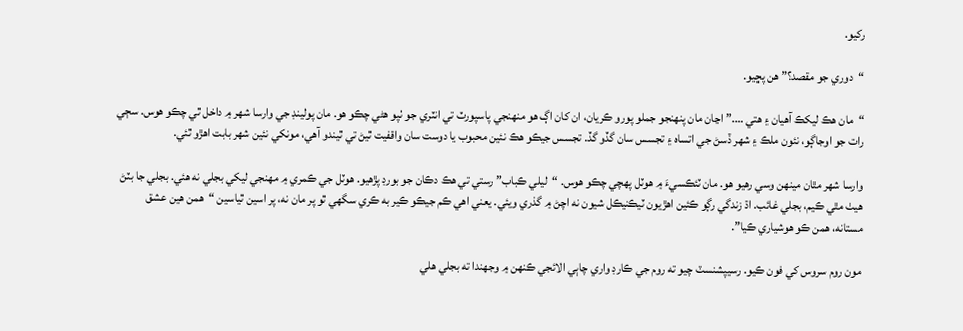رکيو.

“دوري جو مقصد؟” هن پڇيو.

“مان هڪ ليکڪ آهيان ۽ هتي ….” اڃان مان پنهنجو جملو پورو ڪريان، ان کان اڳ هو منهنجي پاسپورٽ تي انٽري جو ٺپو هڻي چڪو هو. مان پولينڊ جي وارسا شهر ۾ داخل ٿي چڪو هوس. سڄي رات جو اوجاڳو، نئون ملڪ ۽ شهر ڏسڻ جي اتساه ۽ تجسس سان گڏو گڏ. تجسس جيڪو هڪ نئين محبوب يا دوست سان واقفيت ٿيڻ تي ٿيندو آهي، مونکي نئين شهر بابت اهڙو ٿئي.

وارسا شهر مٿان مينهن وسي رهيو هو. مان ٽئڪسيءَ ۾ هوٽل پهچي چڪو هوس. “ليلي ڪباب” رستي تي هڪ دڪان جو بورڊ پڙهيو. هوٽل جي ڪمري ۾ مهنجي ليکي بجلي نه هئي. بجلي جا بٽڻ هيٺ مٿي ڪيم، بجلي غائب. اڌ زندگي رڳو ڪئين اهڙيون ٽيڪنيڪل شيون نه اچڻ ۾ گذري ويئي. يعني اهي ڪم جيڪو ڪير به ڪري سگهي ٿو پر مان نه، پر اسين ٿياسين “همن هين عشق مستانه، همن ڪو هوشياري ڪيا”.

مون روم سروس کي فون ڪيو. رسيپشنسٽ چيو ته روم جي ڪارڊ واري چاٻي الائجي ڪنهن ۾ وجهندا ته بجلي هلي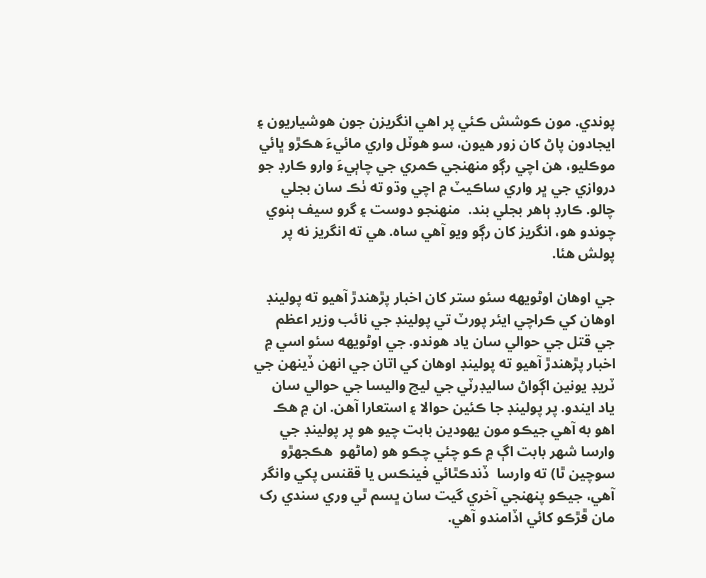پوندي. مون ڪوشش ڪئي پر اهي انگريزن جون هوشياريون ۽ ايجادون پاڻ کان زور هيون، سو هوٽل واري مائيءَ هڪڙو ڀائي موڪليو، هن اچي رڳو منهنجي ڪمري جي چاٻيءَ وارو ڪارڊ جو دروازي جي ڀر واري ساڪيٽ ۾ اچي وڌو ته ٺڪ سان بجلي چالو. ڪارڊ ٻاهر بجلي بند.  منهنجو دوست ۽ گرو سيف ٻنوي چوندو هو، انگريز کان رڳو ويو آهي ساه. هي ته انگريز نه پر پولش هئا.

جي اوهان اوڻويهه سئو ستر کان اخبار پڙهندڙ آهيو ته پولينڊ اوهان کي ڪراچي ايئر پورٽ تي پولينڊ جي نائب وزير اعظم جي قتل جي حوالي سان ياد هوندو. جي اوڻويهه سئو اسي ۾ اخبار پڙهندڙ آهيو ته پولينڊ اوهان کي اتان جي انهن ڏينهن جي ٽريڊ يونين اڳواڻ ساليڊرٽي جي ليچ واليسا جي حوالي سان  ياد ايندو. پر پولينڊ جا ڪئين حوالا ۽ استعارا آهن. ان ۾ هڪ اهو به آهي جيڪو مون يهودين بابت چيو هو پر پولينڊ جي وارسا شهر بابت اڳ ۾ ڪو چئي چڪو هو (ماڻهو  هڪجهڙو سوچين ٿا) ته وارسا  ڏندڪٿائي فينڪس يا ققنس پکي وانگر آهي، جيڪو پنهنجي آخري گيت سان ڀسم ٿي وري سندي رک مان ڦڙڪو کائي اڏامندو آهي.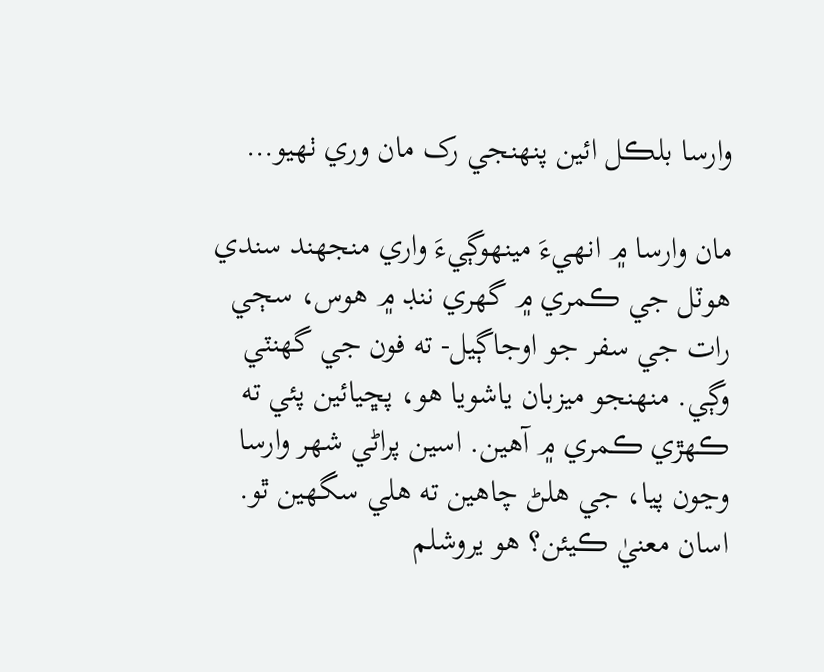وارسا بلڪل ائين پنهنجي رک مان وري ٺهيو…

مان وارسا ۾ انهيءَ مينهوڳيءَ واري منجهند سندي هوٽل جي ڪمري ۾ گهري ننڊ ۾ هوس، سڄي رات جي سفر جو اوجاڳيل- ته فون جي گهنٽي وڳي. منهنجو ميزبان ياشويا هو، پڇيائين پئي ته ڪهڙي ڪمري ۾ آهين. اسين پراڻي شهر وارسا وڃون پيا، جي هلڻ چاهين ته هلي سگهين ٿو. اسان معنيٰ ڪيئن؟ هو يروشلم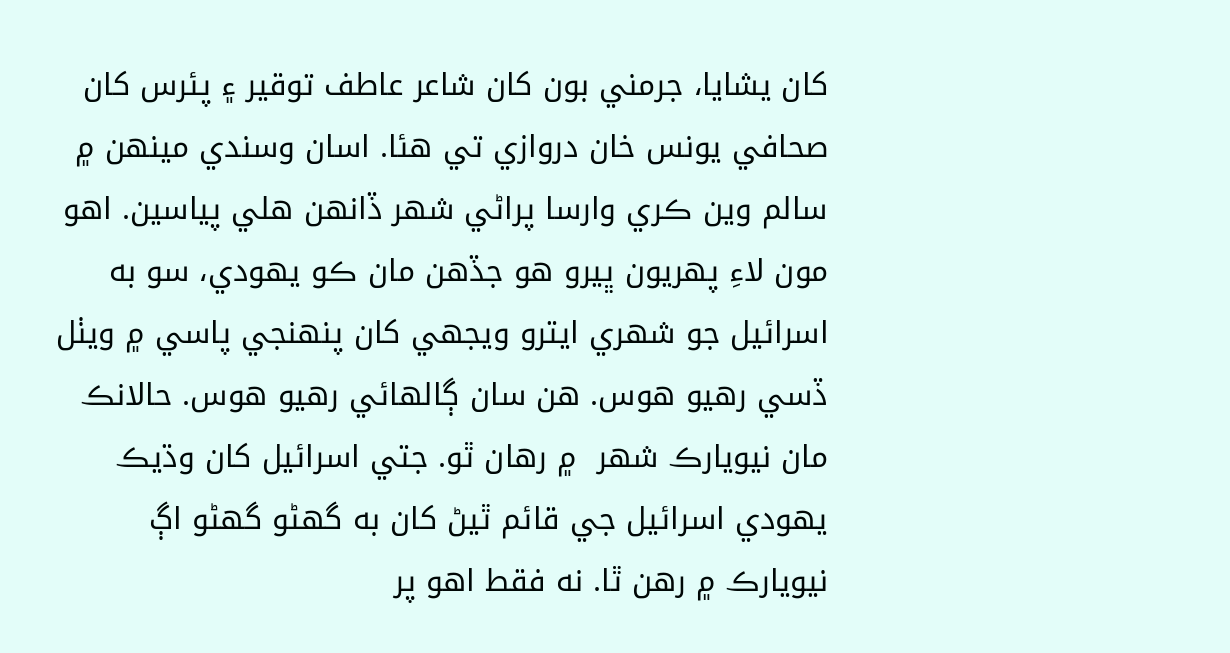کان يشايا، جرمني بون کان شاعر عاطف توقير ۽ پئرس کان صحافي يونس خان دروازي تي هئا. اسان وسندي مينهن ۾ سالم وين ڪري وارسا پراڻي شهر ڏانهن هلي پياسين. اهو مون لاءِ پهريون ڀيرو هو جڏهن مان ڪو يهودي، سو به اسرائيل جو شهري ايترو ويجهي کان پنهنجي پاسي ۾ ويٺل ڏسي رهيو هوس. هن سان ڳالهائي رهيو هوس. حالانڪ مان نيويارڪ شهر  ۾ رهان ٿو. جتي اسرائيل کان وڌيڪ يهودي اسرائيل جي قائم ٿيڻ کان به گهڻو گھڻو اڳ نيويارڪ ۾ رهن ٿا. نه فقط اهو پر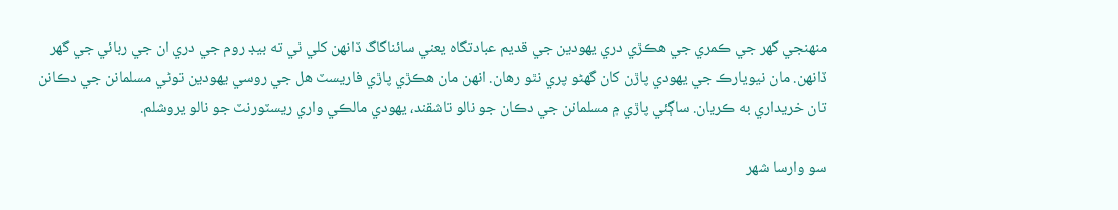منهنجي گهر جي ڪمري جي هڪڙي دري يهودين جي قديم عبادتگاه يعني سائناگاگ ڏانهن کلي ٿي ته بيڊ روم جي دري ان جي ربائي جي گهر ڏانهن. مان نيويارڪ جي يهودي پاڙن کان گهڻو پري نٿو رهان. انهن مان هڪڙي پاڙي فاريسٽ هل جي روسي يهودين توڻي مسلمانن جي دڪانن تان خريداري به ڪريان. ساڳئي پاڙي ۾ مسلمانن جي دڪان جو نالو تاشقند، يهودي مالڪي واري ريسٽورنٽ جو نالو يروشلم.

سو وارسا شهر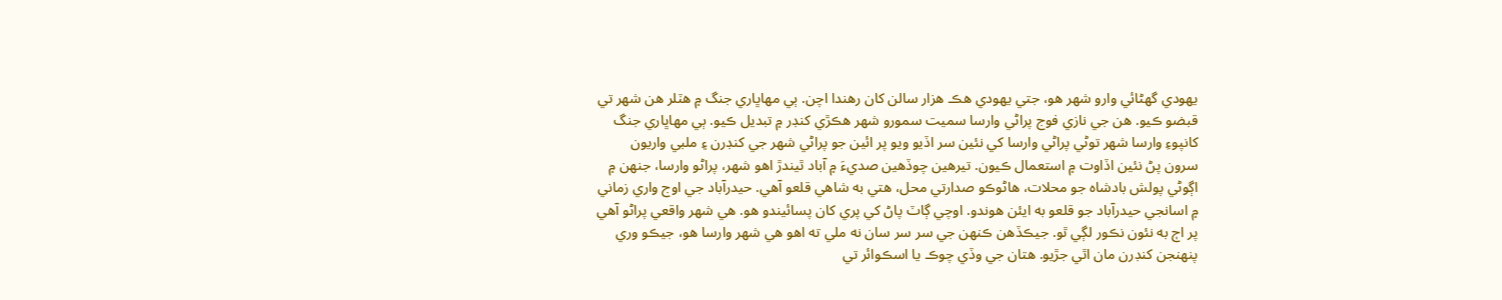يهودي گهڻائي وارو شهر هو، جتي يهودي هڪ هزار سالن کان رهندا اچن. ٻي مهاڀاري جنگ ۾ هٽلر هن شهر تي قبضو ڪيو. هن جي نازي فوج پراڻي وارسا سميت سمورو شهر هڪڙي کنڊر ۾ تبديل ڪيو. ٻي مهاڀاري جنگ کانپوءِ وارسا شهر توڻي پراڻي وارسا کي نئين سر اڏيو ويو پر ائين جو پراڻي شهر جي کنڊرن ۽ ملبي واريون سرون پڻ نئين اڏاوت ۾ استعمال ڪيون. تيرهين چوڏهين صديءَ ۾ آباد ٿيندڙ اهو شهر، پراڻو وارسا، جنهن ۾ اڳوڻي پولش بادشاه جو محلات، هاڻوڪو صدارتي محل، هتي به شاهي قلعو آهي. حيدرآباد جي اوج واري زماني ۾ اسانجي حيدرآباد جو قلعو به ايئن هوندو. اوچي ڳاٽ پاڻ کي پري کان پسائيندو هو. هي شهر واقعي پراڻو آهي پر اڄ به نئون نڪور لڳي ٿو. جيڪڏهن ڪنهن جي سر سر سان نه ملي ته اهو هي شهر وارسا هو، جيڪو وري پنهنجن کنڊرن مان اٿي جڙيو. هتان جي وڏي چوڪ يا اسڪوائر تي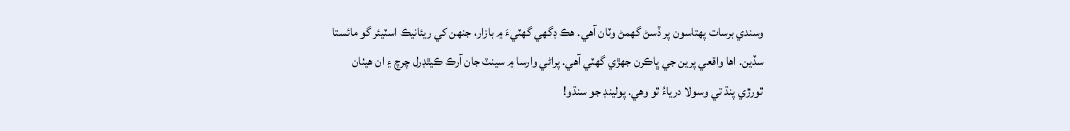وسندي برسات پهتاسون پر ڏسڻ گهمڻ وٽان آهي. هڪ ڊگهي گهٽيءَ ۾ بازار، جنهن کي ريئانيڪ اسٽيئر گو مائستا سڏين. اها واقعي پرين جي ڀاڪرن جهڙي گهٽي آهي. پراڻي وارسا ۾ سينٽ جان آرڪ ڪيٿڊرل چرچ ۽ ان هيٺان ٿورڙي پنڌ تي وسولا درياءُ ٿو وهي. پولينڊ جو سنڌو!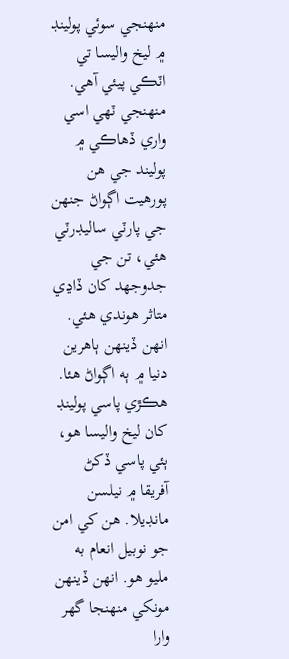منهنجي سوئي پولينڊ ۾ ليخ واليسا تي اٽڪي پيئي آهي. منهنجي ٽهي اسي واري ڏهاڪي ۾ پوليند جي هن پورهيت اڳواڻ جنهن جي پارٽي ساليڊرٽي هئي، تن جي جدوجهد کان ڏاڍي متاثر هوندي هئي. انهن ڏينهن ٻاهرين دنيا ۾ ٻه اڳواڻ هئا. هڪڙي پاسي پولينڊ کان ليخ واليسا هو، ٻئي پاسي ڏکڻ آفريقا ۾ نيلسن مانڊيلا. هن کي امن جو نوبيل انعام به مليو هو. انهن ڏينهن مونکي منهنجا گهر وارا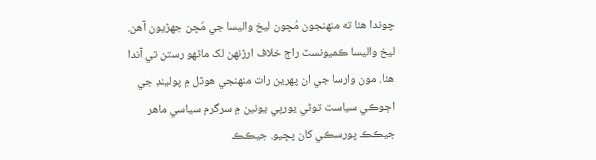چوندا هئا ته منهنجون مُڇون ليخ واليسا جي مُڇن جهڙيون آهن. ليخ واليسا ڪميونسٽ راڄ خلاف ارڙنهن لک ماڻهو رستن تي آندا هئا. مون وارسا جي ان پهرين رات منهنجي هوٽل ۾ پولينڊ جي اڄوڪي سياست توڻي يورپي يونين ۾ سرگرم سياسي ماهر جيڪڪ پورسڪي کان پڇيو. جيڪڪ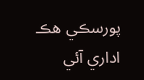پورسڪي هڪ اداري آئي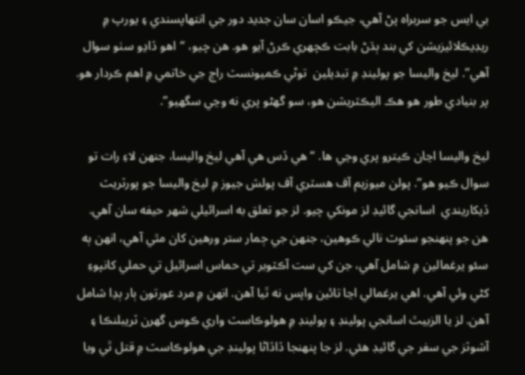بي ايس جو سربراه پڻ آهي، جيڪو اسان سان جديد دور جي انتهاپسندي ۽ يورپ ۾ ريڊيڪلائيزيشن کي بند ٻڌڻ بابت ڪچهري ڪرڻ آيو هو. هن چيو، “اهو ڏاڍو سٺو سوال آهي”. ليخ واليسا جو پولينڊ ۾ تبديلين  توڻي ڪميونسٽ راڄ جي خاتمي ۾ اهم ڪردار هو. پر بنيادي طور هو هڪ اليڪٽريشن هو، سو گهڻو پري نه وڃي سگهيو”.

ليخ واليسا اڃان ڪيترو پري وڃي ها. “هي ڏس هي آهي ليخ واليسا، جنهن لاءِ رات تو سوال ڪيو هو”. پولن ميوزيم آف هسٽري آف پولش جيوز ۾ ليخ واليسا جو پورٽريٽ ڏيکاريندي  اسانجي گائيڊ لز مونکي چيو. لز جو تعلق به اسرائيلي شهر حيفه سان آهي. هن جو پنهنجو سئوٽ نالي ڪوهين، جنهن جي ڄمار ستر ورهين کان مٿي آهي، انهن ٻه سئو يرغمالين ۾ شامل آهي، جن کي ست آڪٽوبر تي حماس اسرائيل تي حملي کانپوءِ کڻي وئي آهي. اهي يرغمالي اڃا تائين واپس نه ٿيا آهن. انهن ۾ مرد عورتون ٻار ٻڍا شامل آهن. لز يا الزبيٿ اسانجي پولينڊ ۽ پولينڊ ۾ هولوڪاسٽ واري ڪوس گهرن ٽريبلنڪا ۽ آشوٽز جي سفر جي گائيڊ هئي. لز جا پنهنجا ڏاڏاڻا پولينڊ جي هولوڪاسٽ ۾ قتل ٿي ويا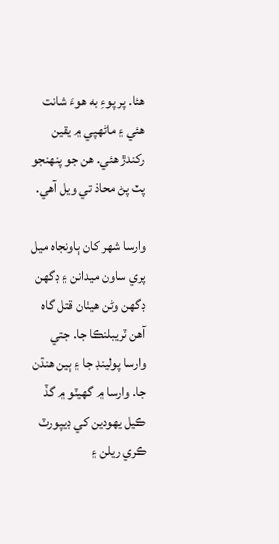هئا. پر پوءِ به هوءَ شانت هئي ۽ ماڻهپي ۾ يقين رکندڙ هئي. هن جو پنهنجو پٽ پڻ محاذ تي ويل آهي.

وارسا شهر کان ٻاونجاه ميل پري ساون ميدانن ۽ ڊگهن ڊگهن وڻن هيٺان قتل گاه آهن ٽريبلنڪا جا. جتي وارسا پولينڊ جا ۽ ٻين هنڌن جا. وارسا ۾ گهيٽو ۾ گڏ ڪيل يهودين کي ڊيپورٽ ڪري ريلن ۽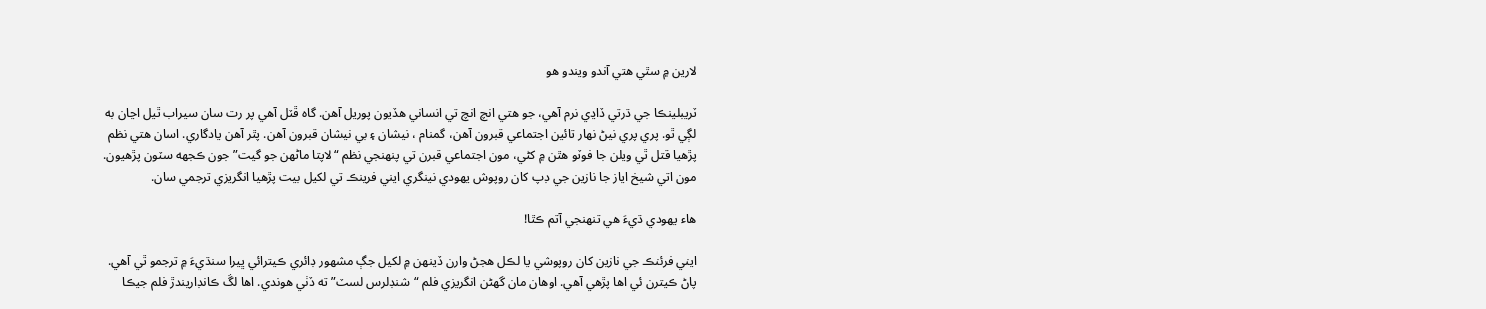لارين ۾ سٿي هتي آندو ويندو هو

ٽريبلينڪا جي ڌرتي ڏاڍي نرم آهي، جو هتي انچ انچ تي انساني هڏيون پوريل آهن. گاه ڦٽل آهي پر رت سان سيراب ٿيل اڃان به لڳي ٿو. پري پري نيڻ نهار تائين اجتماعي قبرون آهن، گمنام ، نيشان ۽ بي نيشان قبرون آهن. پٿر آهن يادگاري. اسان هتي نظم پڙهيا قتل ٿي ويلن جا فوٽو هٿن ۾ کڻي، مون اجتماعي قبرن تي پنهنجي نظم “لاپتا ماڻهن جو گيت” جون ڪجهه سٽون پڙهيون. مون اتي شيخ اياز جا نازين جي ڊپ کان روپوش يهودي نينگري ايني فرينڪ تي لکيل بيت پڙهيا انگريزي ترجمي سان.

هاء يهودي ڌيءَ هي تنهنجي آتم ڪٿا!

ايني فرئنڪ جي نازين کان روپوشي يا لڪل هجڻ وارن ڏينهن ۾ لکيل جڳ مشهور ڊائري ڪيترائي ڀيرا سنڌيءَ ۾ ترجمو ٿي آهي. پاڻ ڪيترن ئي اها پڙهي آهي. اوهان مان گهڻن انگريزي فلم “شنڊلرس لسٽ” ته ڏٺي هوندي. اها لڱ ڪانڊاريندڙ فلم جيڪا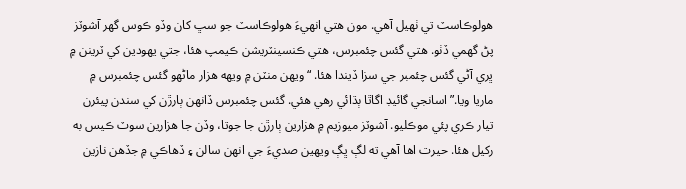هولوڪاسٽ تي ٺهيل آهي. مون هتي انهيءَ هولوڪاسٽ جو سڀ کان وڏو ڪوس گهر آشوٽز پڻ گهمي ڏٺو. هتي گئس چئمبرس، هتي ڪنسينٽريشن ڪيمپ هئا، جتي يهودين کي ٽرينن ۾ ڀري آڻي گئس چئمبر جي سزا ڏيندا هئا. “ويهن منٽن ۾ ويهه هزار ماڻهو گئس چئمبرس ۾ ماريا ويا.” اسانجي گائيڊ اگاٿا ٻڌائي رهي هئي. گئس چئمبرس ڏانهن ٻارڙن کي سندن پيئرن تيار ڪري پئي موڪليو. آشوٽز ميوزيم ۾ هزارين ٻارڙن جا جوتا، وڏن جا هزارين سوٽ ڪيس به رکيل هئا. حيرت اها آهي ته لڳ ڀڳ ويهين صديءَ جي انهن سالن ۽ ڏهاڪي ۾ جڏهن نازين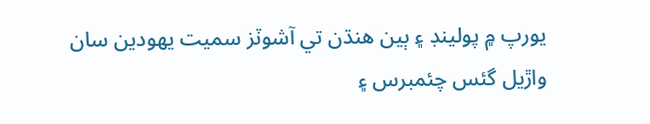يورپ ۾ پولينڊ ۽ ٻين هنڌن تي آشوٽز سميت يهودين سان واڙيل گئس چئمبرس ۽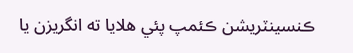ڪنسينٽريشن ڪئمپ پئي هلايا ته انگريزن يا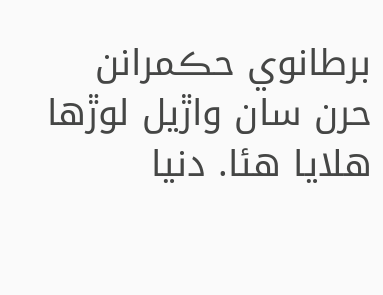برطانوي حڪمرانن حرن سان واڙيل لوڙها هلايا هئا. دنيا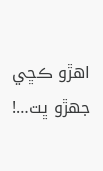اهڙو ڪڇي جهڙو ڀت…!